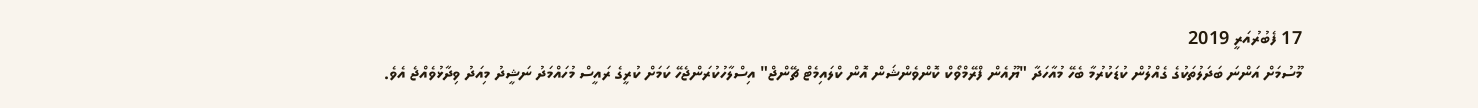17 ފެބުރުއަރީ 2019
މޫސުމަށް އަންނަ ބަދަލުތަކުގެ ގެއްލުން ކުޑަކުރުމާ ބެހޭ މުއާހަދާ "ޔޫއެން ފްރޭމްވޯކް ކޮންވެންޝަން އޮން ކްލައިމެޓް ޗޭންޖް" އިސްލާހުކުރަންޖެހޭ ކަމަށް ކުރީގެ ރައީސް މުހައްމަދު ނަޝީދު މިއަދު ވިދާޅުވެއްޖެ އެވެ.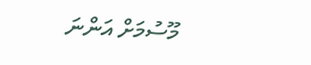މޫސުމަށް އަންނަ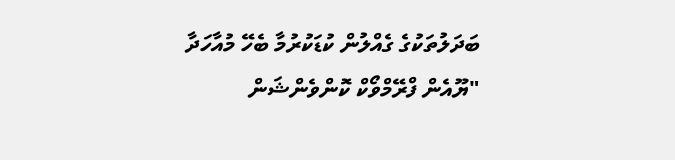ބަދަލުތަކުގެ ގެއްލުން ކުޑަކުރުމާ ބެހޭ މުއާހަދާ "ޔޫއެން ފްރޭމްވޯކް ކޮންވެންޝަން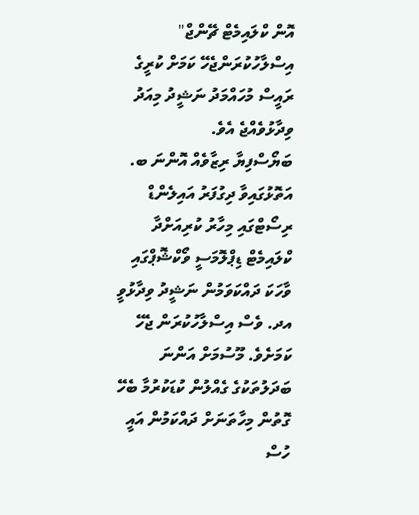އޮން ކްލައިމެޓް ޗޭންޖް" އިސްލާހުކުރަންޖެހޭ ކަމަށް ކުރީގެ ރައީސް މުހައްމަދު ނަޝީދު މިއަދު ވިދާޅުވެއްޖެ އެވެ.
ބަޔޯސްފިޔާ ރިޒާވެއް އޮންނަ ބ. އަތޮޅުގައިވާ ދިގުފަރު އައިލެންޑް ރިސޯޓްގައި މިހާރު ކުރިއަށްދާ ކްލައިމެޓް ޑިޕްލޮމަސީ ވޯކްޝޮޕްގައި ވާހަކަ ދައްކަވަމުން ނަޝީދު ވިދާޅުވީ އދ. ވެސް އިސްލާހުކުރަން ޖެހޭ ކަމަށެވެ. މޫސުމަށް އަންނަ ބަދަލުތަކުގެ ގެއްލުން ކުޑަކުރުމާ ބެހޭ ގޮތުން މިހާތަނަށް ދައްކަމުން އައީ ހުސް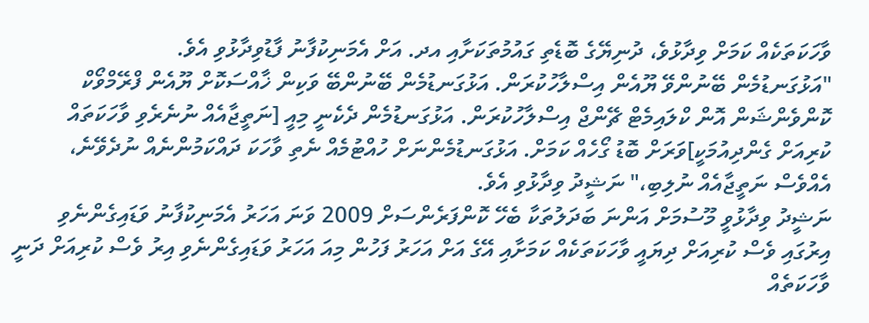ވާހަކަތަކެއް ކަމަށް ވިދާޅުވެ، ދުނިޔޭގެ ބޮޑެތި ގައުމުތަކަށާއި އދ. އަށް އެމަނިކުފާނު ފާޑުވިދާޅުވި އެވެ.
"އަޅުގަނޑުމެން ބޭނުންވޭ ޔޫއެން އިސްލާހުކުރަން. އަޅުގަނޑުމެން ބޭނުންބޭ ވަކިން ޚާއްސަކޮށް ޔޫއެން ފްރޭމްވޯކް ކޮންވެންޝަން އޮން ކްލައިމެޓް ޗޭންޖް އިސްލާހުކުރަން. އަޅުގަނޑުމެން ދެކެނީ މިއީ [ނަތީޖާއެއް ނުނެރެވި ވާހަކަތައް ކުރިއަށް ގެންދިއުމަކީ]ވަރަށް ބޮޑު ގޯހެއް ކަމަށް. އަޅުގަނޑުމެންނަށް ހުއްޓުމެއް ނެތި ވާހަކަ ދައްކަމުންނެއް ނުދެވޭނެ، އެއްވެސް ނަތީޖާއެއް ނުލިބި،" ނަޝީދު ވިދާޅުވި އެވެ.
ނަޝީދު ވިދާޅުވީ މޫސުމަށް އަންނަ ބަދަލުތަކާ ބެހޭ ކޮންފަރެންސަށް 2009 ވަނަ އަހަރު އެމަނިކުފާނު ވަޑައިގެންނެވި އިރުގައި ވެސް ކުރިއަށް ދިޔައީ ވާހަކަތަކެއް ކަމަށާއި އޭގެ އަށް އަހަރު ފަހުން މިއަ އަހަރު ވަޑައިގެންނެވި އިރު ވެސް ކުރިއަށް ދަނީ ވާހަކަތެއް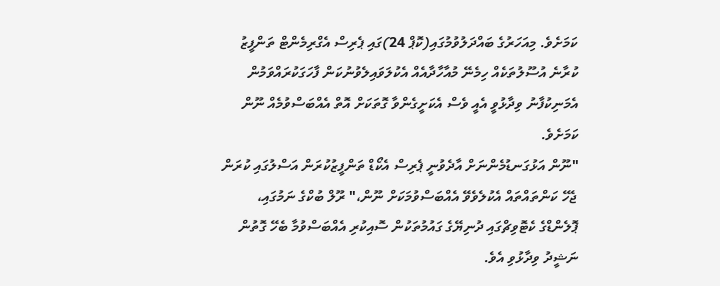ކަމަށެވެ. މިއަހަރުގެ ބައްދަލުވުމުގައި(ކޮޕް 24)ގައި ޕެރިސް އެގްރިމެންޓް ތަންފީޒު ކުރާނެ އުސޫލުތަކެއް ހިމެނޭ މުއާހާދާއެއް އެކުލަވައިލެވުނުކަން ފާހަގަކުރައްވަމުން އެމަނިކުފާނު ވިދާޅުވީ އެއީ ވެސް އެކަށީގެންވާ ގޮތަކަށް އޮތް އެއްބަސްވުމެއް ނޫން ކަމަށެވެ.
"ނޫން އަޅުގަނޑުމެންނަށް އާދެވުނީ ޕެރިސް އެކޯޑް ތަންފީޒުކުރަން އަސްލުގައި ކުރަން ޖެހޭ ކަންތައްތައް އެކުލެވެވޭ އެއްބަސްވުމަކަށް ނޫން،" ރޫލް ބުކްގެ ނަމުގައި، ޕޮލެންޑްގެ ކެޓޮވިޗްގައި ދުނިޔޭގެ ގައުމުތަކުން ސޮއިކުރި އެއްބަސްވުމާ ބެހޭ ގޮތުން ނަޝީދު ވިދާޅުވި އެވެ.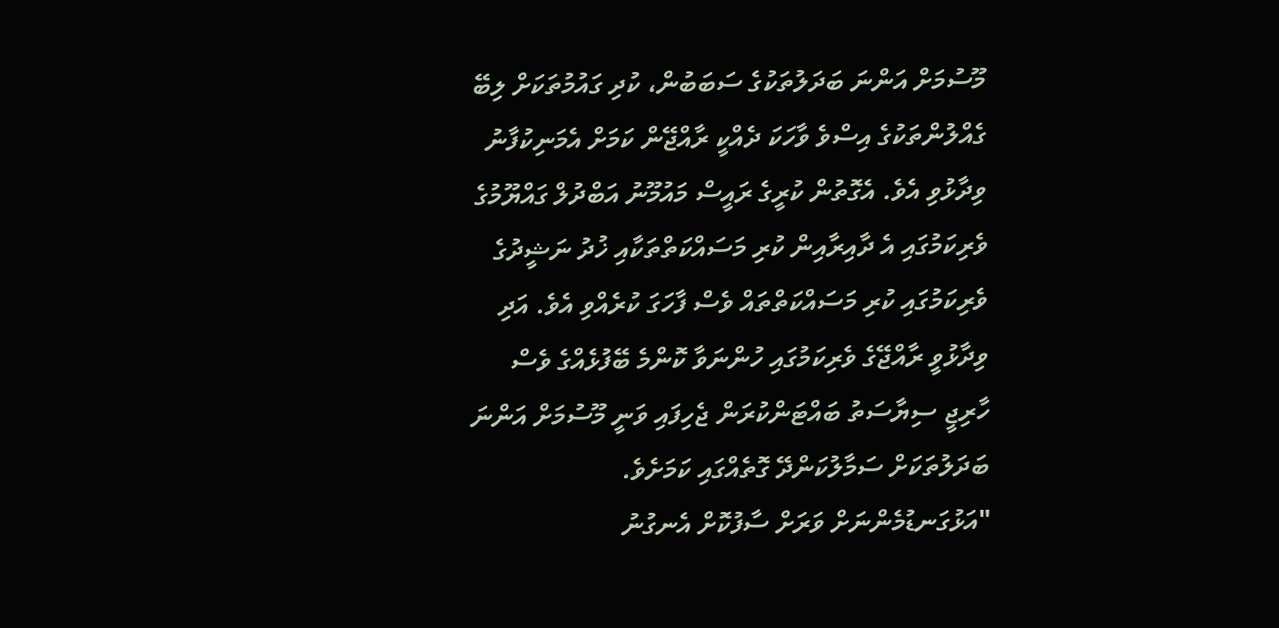މޫސުމަށް އަންނަ ބަދަލުތަކުގެ ސަބަބުން، ކުދި ގައުމުތަކަށް ލިބޭ ގެއްލުންތަކުގެ އިސްވެ ވާހަކަ ދެއްކީ ރާއްޖޭން ކަމަށް އެމަނިކުފާނު ވިދާޅުވި އެވެ. އެގޮތުން ކުރީގެ ރައީސް މައުމޫނު އަބްދުލް ގައްޔޫމުގެ ވެރިކަމުގައި އެ ދާއިރާއިން ކުރި މަސައްކަތްތަކާއި ޚުދު ނަޝީދުގެ ވެރިކަމުގައި ކުރި މަސައްކަތްތައް ވެސް ފާހަގަ ކުރެއްވި އެވެ. އަދި ވިދާޅުވީ ރާއްޖޭގެ ވެރިކަމުގައި ހުންނަވާ ކޮންމެ ބޭފުޅެއްގެ ވެސް ހާރިޖީ ސިޔާސަތު ބައްޓަންކުރަން ޖެހިފައި ވަނީ މޫސުމަށް އަންނަ ބަދަލުތަކަށް ސަމާލުކަންދޭ ގޮތެއްގައި ކަމަށެވެ.
"އަޅުގަނޑުމެންނަށް ވަރަށް ސާފުކޮށް އެނގުނު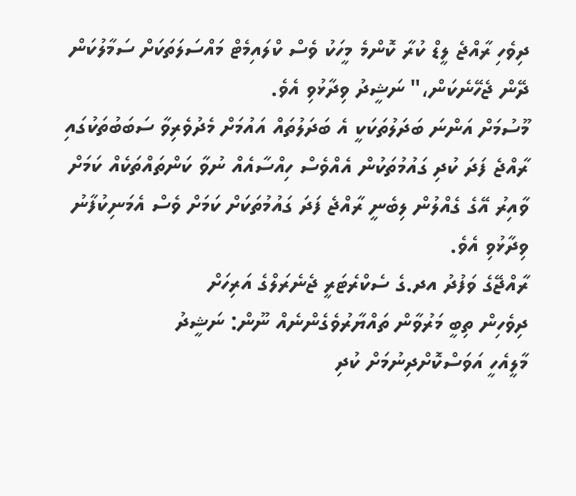ދިވެހި ރާއްޖެ ލީޑް ކުރާ ކޮންމެ މީހަކު ވެސް ކްލައިމެޓް މައްސަލަތަކަށް ސަމާލުކަން ދޭން ޖެހޭނެކަން،" ނަޝީދު ވިދާޅުވި އެވެ.
މޫސުމަށް އަންނަ ބަދަލުތަކަކީ އެ ބަދަލުތައް އައުމަށް މެދުވެރިވާ ސަބަބުތަކުގައި ރާއްޖެ ފަދަ ކުދި ގައުމުތަކުން އެއްވެސް ހިއްސާއެއް ނުވާ ކަންތައްތަކެއް ކަމަށް ވާއިރު އޭގެ ގެއްލުން ލިބެނީ ރާއްޖެ ފަދަ ގައުމުތަކަށް ކަމަށް ވެސް އެމަނިކުފާނު ވިދާޅުވި އެވެ.
ރާއްޖޭގެ ވަފުދު އދ.ގެ ސެކްރެޓަރީ ޖެނެރަލްގެ އަރިހަށް
ދިވެހިން ތިބީ މަރުވާން ތައްޔާރުވެގެންނެއް ނޫން: ނަޝީދު
މާލީއެހީ އަވަސްކޮށްދިނުމަށް ކުދި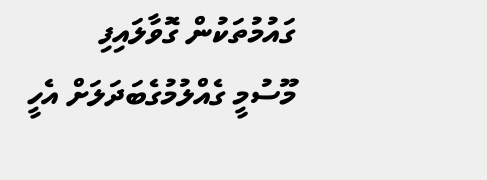ގައުމުތަކުން ގޮވާލައިފި
މޫސުމީ ގެއްލުމުގެބަދަލަށް އެހީ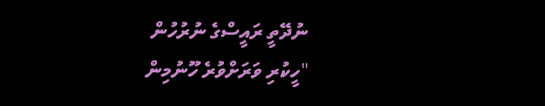ނުދޭތީ ރައީސްގެ ނުރުހުން
"ހީކުރި ވަރަށްވުރެ ހޫނުމިން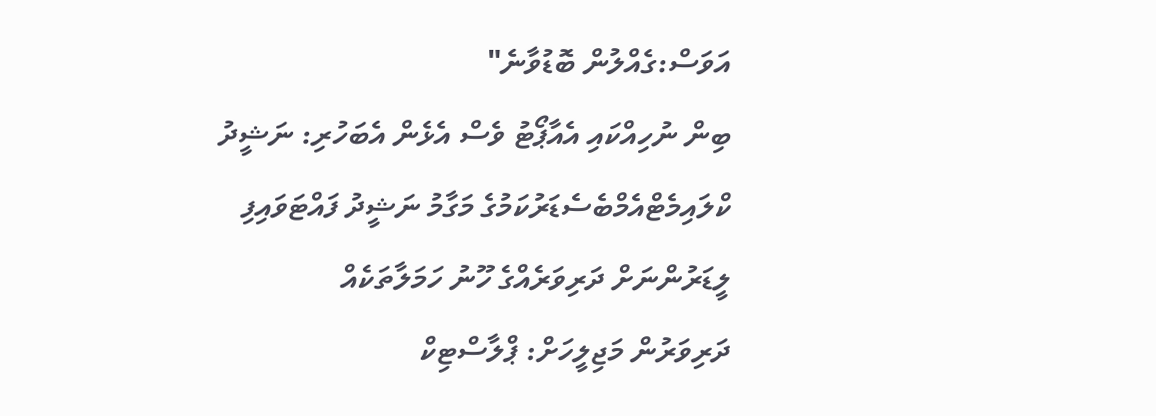އަވަސް:ގެއްލުން ބޮޑުވާނެ"
ބިން ނުހިއްކައި އެއާޕޯޓު ވެސް އެޅެން އެބަހުރި: ނަޝީދު
ކްލައިމެޓްއެމްބެސެޑަރުކަމުގެ މަގާމު ނަޝީދު ފައްޓަވައިފި
ލީޑަރުންނަށް ދަރިވަރެއްގެ ހޫނު ހަމަލާތަކެއް
ދަރިވަރުން މަޖިލީހަށް: ޕްލާސްޓިކް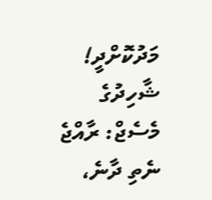މަދުކޮށްދީ!
ޝާހިދުގެ މެސެޖް: ރާއްޖެ ނެތި ދާނެ،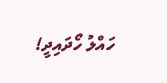ހައްލު ހޯދައިދީ!